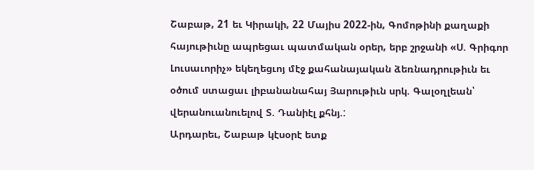Շաբաթ, 21 եւ Կիրակի, 22 Մայիս 2022-ին, Գոմոթինի քաղաքի հայութիւնը ապրեցաւ պատմական օրեր, երբ շրջանի «Ս. Գրիգոր Լուսաւորիչ» եկեղեցւոյ մէջ քահանայական ձեռնադրութիւն եւ օծում ստացաւ լիբանանահայ Յարութիւն սրկ. Գալօղլեան՝ վերանուանուելով Տ. Դանիէլ քհնյ.:
Արդարեւ, Շաբաթ կէսօրէ ետք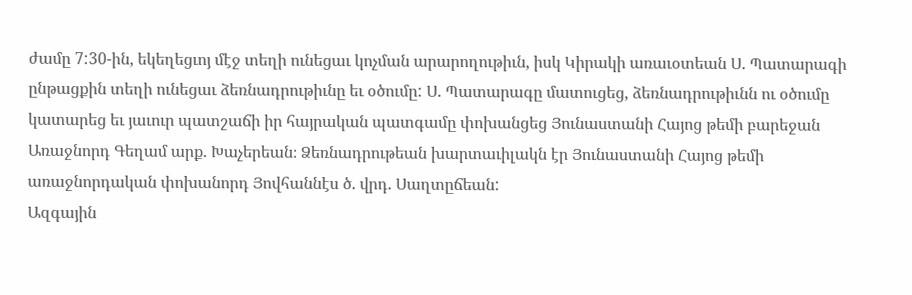ժամը 7:30-ին, եկեղեցւոյ մէջ տեղի ունեցաւ կոչման արարողութիւն, իսկ Կիրակի առաւօտեան Ս. Պատարագի ընթացքին տեղի ունեցաւ ձեռնադրութիւնը եւ օծումը: Ս. Պատարագը մատուցեց, ձեռնադրութիւնն ու օծումը կատարեց եւ յաւուր պատշաճի իր հայրական պատգամը փոխանցեց Յունաստանի Հայոց թեմի բարեջան Առաջնորդ Գեղամ արք. Խաչերեան։ Ձեռնադրութեան խարտաւիլակն էր Յունաստանի Հայոց թեմի առաջնորդական փոխանորդ Յովհաննէս ծ. վրդ. Սաղտըճեան:
Ազգային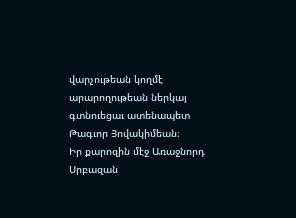վարչութեան կողմէ արարողութեան ներկայ գտնուեցաւ ատենապետ Թագւոր Յովակիմեան։
Իր քարոզին մէջ Առաջնորդ Սրբազան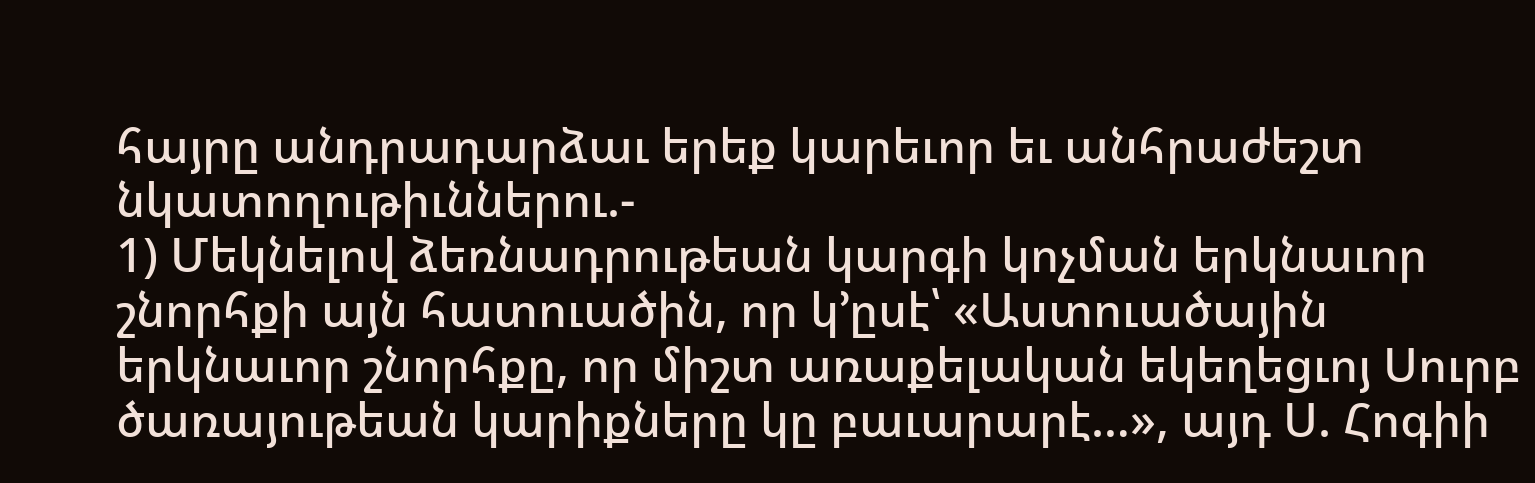հայրը անդրադարձաւ երեք կարեւոր եւ անհրաժեշտ նկատողութիւններու.-
1) Մեկնելով ձեռնադրութեան կարգի կոչման երկնաւոր շնորհքի այն հատուածին, որ կ՚ըսէ՝ «Աստուածային երկնաւոր շնորհքը, որ միշտ առաքելական եկեղեցւոյ Սուրբ ծառայութեան կարիքները կը բաւարարէ…», այդ Ս. Հոգիի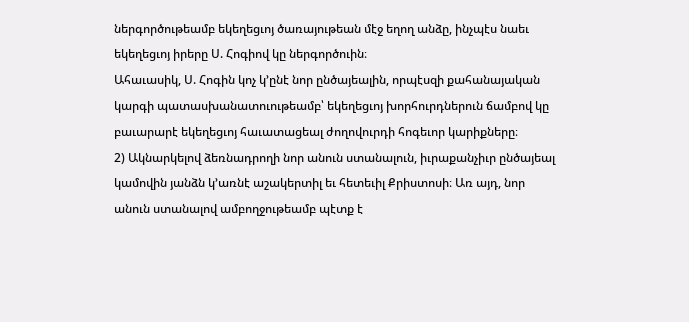ներգործութեամբ եկեղեցւոյ ծառայութեան մէջ եղող անձը, ինչպէս նաեւ եկեղեցւոյ իրերը Ս. Հոգիով կը ներգործուին։
Ահաւասիկ, Ս. Հոգին կոչ կ՚ընէ նոր ընծայեալին, որպէսզի քահանայական կարգի պատասխանատուութեամբ՝ եկեղեցւոյ խորհուրդներուն ճամբով կը բաւարարէ եկեղեցւոյ հաւատացեալ ժողովուրդի հոգեւոր կարիքները։
2) Ակնարկելով ձեռնադրողի նոր անուն ստանալուն, իւրաքանչիւր ընծայեալ կամովին յանձն կ՚առնէ աշակերտիլ եւ հետեւիլ Քրիստոսի։ Առ այդ, նոր անուն ստանալով ամբողջութեամբ պէտք է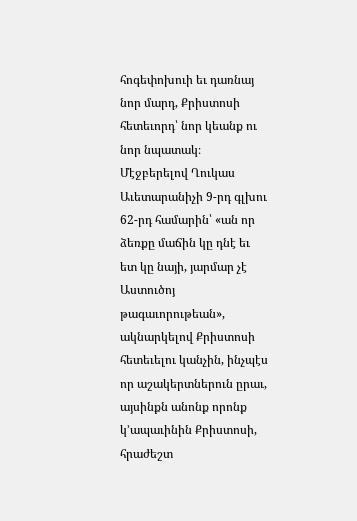հոգեփոխուի եւ դառնայ նոր մարդ, Քրիստոսի հետեւորդ՝ նոր կեանք ու նոր նպատակ։
Մէջբերելով Ղուկաս Աւետարանիչի 9-րդ գլխու 62-րդ համարին՝ «ան որ ձեռքը մաճին կը դնէ եւ ետ կը նայի, յարմար չէ Աստուծոյ թագաւորութեան», ակնարկելով Քրիստոսի հետեւելու կանչին, ինչպէս որ աշակերտներուն ըրաւ, այսինքն անոնք որոնք կ՚ապաւինին Քրիստոսի, հրաժեշտ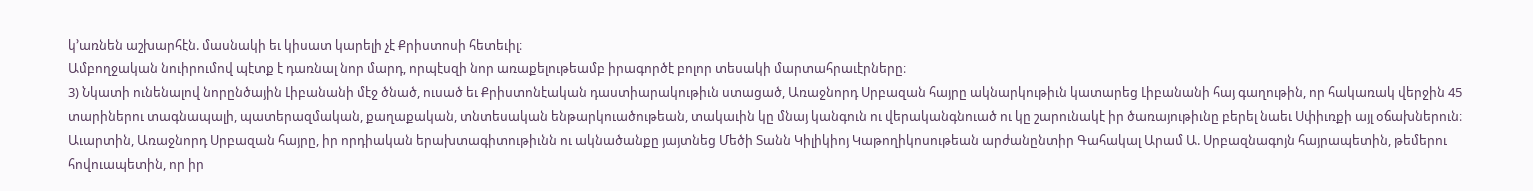կ’առնեն աշխարհէն. մասնակի եւ կիսատ կարելի չէ Քրիստոսի հետեւիլ։
Ամբողջական նուիրումով պէտք է դառնալ նոր մարդ, որպէսզի նոր առաքելութեամբ իրագործէ բոլոր տեսակի մարտահրաւէրները։
3) Նկատի ունենալով նորընծային Լիբանանի մէջ ծնած, ուսած եւ Քրիստոնէական դաստիարակութիւն ստացած, Առաջնորդ Սրբազան հայրը ակնարկութիւն կատարեց Լիբանանի հայ գաղութին, որ հակառակ վերջին 45 տարիներու տագնապալի, պատերազմական, քաղաքական, տնտեսական ենթարկուածութեան, տակաւին կը մնայ կանգուն ու վերականգնուած ու կը շարունակէ իր ծառայութիւնը բերել նաեւ Սփիւռքի այլ օճախներուն։
Աւարտին, Առաջնորդ Սրբազան հայրը, իր որդիական երախտագիտութիւնն ու ակնածանքը յայտնեց Մեծի Տանն Կիլիկիոյ Կաթողիկոսութեան արժանընտիր Գահակալ Արամ Ա. Սրբազնագոյն հայրապետին, թեմերու հովուապետին, որ իր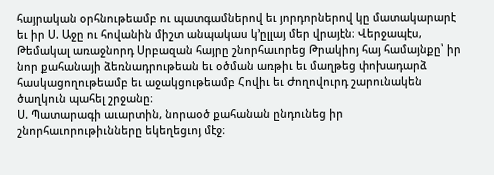հայրական օրհնութեամբ ու պատգամներով եւ յորդորներով կը մատակարարէ եւ իր Ս. Աջը ու հովանին միշտ անպակաս կ՚ըլլայ մեր վրայէն։ Վերջապէս, Թեմակալ առաջնորդ Սրբազան հայրը շնորհաւորեց Թրակիոյ հայ համայնքը՝ իր նոր քահանայի ձեռնադրութեան եւ օծման առթիւ եւ մաղթեց փոխադարձ հասկացողութեամբ եւ աջակցութեամբ Հովիւ եւ Ժողովուրդ շարունակեն ծաղկուն պահել շրջանը։
Ս. Պատարագի աւարտին, նորաօծ քահանան ընդունեց իր շնորհաւորութիւնները եկեղեցւոյ մէջ։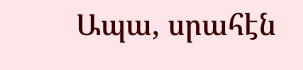Ապա, սրահէն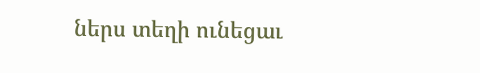ներս տեղի ունեցաւ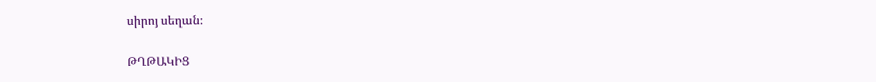սիրոյ սեղան։

ԹՂԹԱԿԻՑ